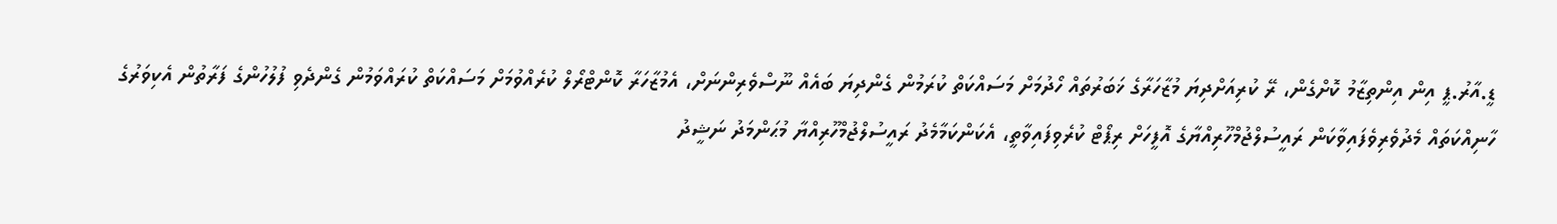ޑީ.އާރު.ޕީ އިން އިންތިޒާމު ކޮށްގެން، ރޭ ކުރިއަށްދިޔަ މުޒާހަރާގެ ޚަބަރުތައް ހޯދުމަށް މަސައްކަތް ކުރަމުން ގެންދިޔަ ބައެއް ނޫސްވެރިންނަށް، އެމުޒާހަރާ ކޮންޓްރޯލް ކުރެއްވުމަށް މަސައްކަތް ކުރައްވަމުން ގެންދެވި ފުލުހުންގެ ފަރާތުން އެކިވަރުގެ ހާނިއްކަތައް މެދުވެރިވެފައިވާކަން ރައީސުލްޖުމްހޫރިއްޔާގެ އޮފީހަށް ރިޕޯޓް ކުރެވިފައިވާތީ، އެކަންކަމާމެދު ރައީސުލްޖުމްހޫރިއްޔާ މުޙަންމަދު ނަޝީދު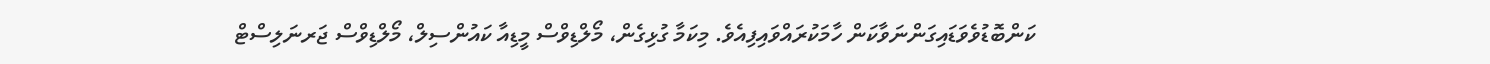ކަންބޮޑުވެވަޑައިގަންނަވާކަން ހާމަކުރައްވައިފިއެވެ. މިކަމާ ގުޅިގެން، މޯލްޑިވްސް މީޑިއާ ކައުންސިލް، މޯލްޑިވްސް ޖަރނަލިސްޓް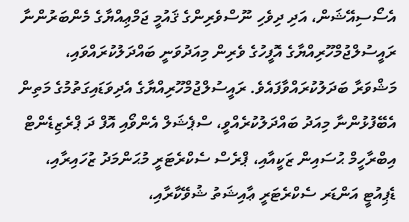އެސޯސިއޭޝަން، އަދި ދިވެހި ނޫސްވެރިންގެ ޤައުމީ ޖަމްޢިއްޔާގެ މެންބަރުންނާ ރައީސުލްޖުމްހޫރިއްޔާގެ އޮފީހުގެ ވެރިން މިއަދުވަނީ ބައްދަލުކުރައްވައި، މަޝްވަރާ ބަދަލުކުރައްވާފައެވެ. ރައީސުލްޖުމްހޫރިއްޔާގެ އެދިވަޑައިގަތުމުގެ މަތިން އެބޭފުޅުންނާ މިއަދު ބައްދަލުކުރެއްވީ، ސްޕެޝަލް އެންވޯއި އޮފް ދަ ޕްރެޒިޑެންޓް އިބްރާހީމް ޙުސައިން ޒަކީއާއި، ޕްރެސް ސެކްރެޓަރީ މުޙަންމަދު ޒުހައިރާއި، ޑެޕިއުޓީ އަންޑަރ ސެކްރެޓަރީ ޢާއިޝަތު ޝުވޭކާރާއި،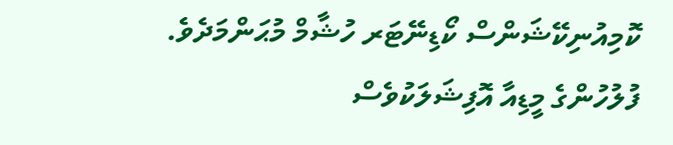ކޮމިއުނިކޭޝަންސް ކޯޑިނޭޓަރ ހުޝާމް މުޙަންމަދެވެ.
ފުލުހުންގެ މީޑިއާ އޮފިޝަލަކުވެސް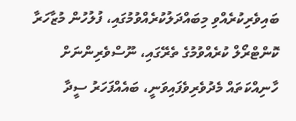ބައިވެރިކުރެއްވި މިބައްދަލުކުރެއްވުމުގައި، ފުލުހުން މުޒާހަރާ ކޮންޓްރޯލް ކުރެއްވުމުގެ ތެރޭގައި، ނޫސްވެރިންނަށް ހާނިއްކަތައް މެދުވެރިވެފައިވަނީ، ބައެއްފަހަރު ސީދާ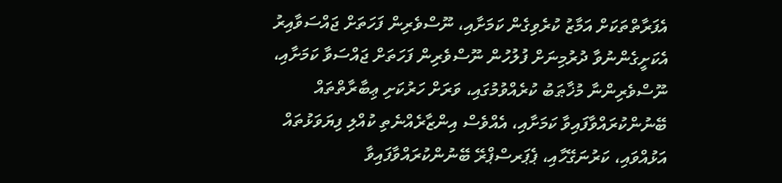އެފަރާތްތަކަށް އަމާޒު ކުރެވިގެން ކަމަށާއި، ނޫސްވެރިން ފަހަތަށް ޖައްސަވާއިރު އެކަށީގެންނުވާ ދުރުމިނަށް ފުލުހުން ނޫސްވެރިން ފަހަތަށް ޖައްސަވާ ކަމަށާއި، ނޫސްވެރިންނާ މުޚާޠަބު ކުރެއްވުމުގައި، ވަރަށް ހަރުކަށި ޢިބާރާތްތައް ބޭނުންކުރައްވާފައިވާ ކަމަށާއި، އެއްވެސް އިންޒާރެއްނެތި ކުއްލި ފިޔަވަޅުތައް އަޅުއްވައި، ކަރުނަގޭހާއި، ޕެޕަރސްޕްރޭ ބޭނުންކުރައްވާފައިވާ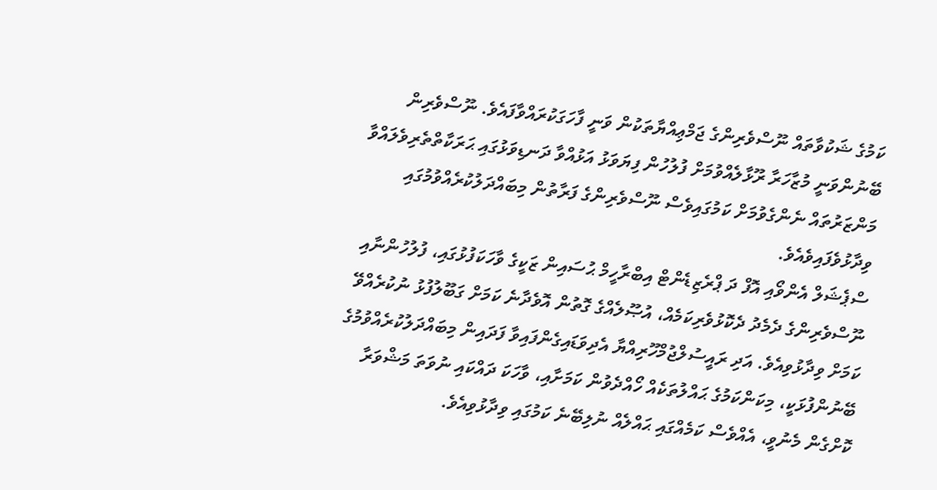ކަމުގެ ޝަކުވާތައް ނޫސްވެރިންގެ ޖަމްޢިއްޔާތަކުން ވަނީ ފާހަގަކުރައްވާފައެވެ. ނޫސްވެރިން ބޭނުންވަނީ މުޒާހަރާ ރޫޅާލެއްވުމަށް ފުލުހުން ފިޔަވަޅު އަޅުއްވާ ދަނޑިވަޅުގައި ޙަރަކާތްތެރިވެލައްވާ މަންޒަރުތައް ނެންގެވުމަށް ކަމުގައިވެސް ނޫސްވެރިންގެ ފަރާތުން މިބައްދަލުކުރެއްވުމުގައި ވިދާޅުވެފައިވެއެވެ.
ސްޕެޝަލް އެންވޯއި އޮފް ދަ ޕްރެޒިޑެންޓް އިބްރާހީމް ޙުސައިން ޒަކީގެ ވާހަކަފުޅުގައި، ފުލުހުންނާއި ނޫސްވެރިންގެ ދެމެދު ދެކޮޅުވެރިކަމެއް، އުޞޫލެއްގެ ގޮތުން އޮވެދާނެ ކަމަށް ގަބޫލުފުޅު ނުކުރެއްވޭ ކަމަށް ވިދާޅުވިއެވެ. އަދި ރައީސުލްޖުމްހޫރިއްޔާ އެދިވަޑައިގެންފައިވާ ފަދައިން މިބައްދަލުކުރެއްވުމުގެ ބޭނުންފުޅަކީ، މިކަންކަމުގެ ޙައްލުތަކެއް ހޯއްދެވުން ކަމަށާއި، ވާހަކަ ދައްކައި ނުވަތަ މަޝްވަރާ ކޮށްގެން މެނުވީ، އެއްވެސް ކަމެއްގައި ޙައްލެއް ނުލިބޭނެ ކަމުގައި ވިދާޅުވިއެވެ.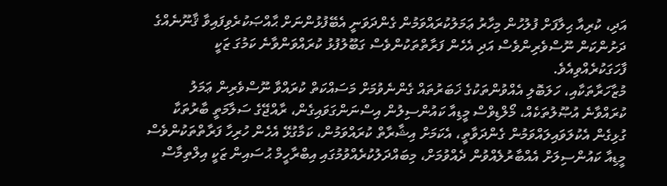އަދި، ކުރިއާ ޙިލާފަށް ފުލުހުން މިހާރު ޢަމަލުކުރައްވަމުން ގެންދަވަނީ އެބޭފުޅުންނަށް ޙާއްޞަކުރެވިފައިވާ ޤާނޫނެއްގެ ދަށުންކަން ނޫސްވެރިންވެސް އަދި އެހެން ފަރާތްތަކުންވެސް ގަބޫލުފުޅު ކުރައްވަންވާނެ ކަމުގަ ޒަކީ ފާހަގަކުރެއްވިއެވެ.
މުޒާހަރާތަކާއި، ހަލަބޮލި އެއްވުންތަކުގެ ޚަބަރުތައް ގެންނެވުމަށް މަސައްކަތް ކުރައްވާ ނޫސްވެރިން ޢަމަލު ކުރައްވާނެ އުޞޫލުތަކެއް، މޯލްޑިވްސް މީޑިއާ ކައުންސިލުން އިސްނަންގަވައިގެން، ރާއްޖޭގެ ސަލާމަތީ ބާރުތަކާ ގުޅިގެން އެކުލަވައިލައްވަމުން ގެންދަވާތީ، އެކަމަށް އިޝާރާތް ކުރައްވަމުން، ކަމާގުޅޭ އެހެން ހުރިހާ ފަރާތްތަކުންވެސް މީޑިއާ ކައުންސިލަށް އެއްބާރުލެއްވުން ދެއްވުމަށް، މިބައްދަލުކުރެއްވުމުގައި އިބްރާހީމް ޙުސައިން ޒަކީ އިލްތިމާސް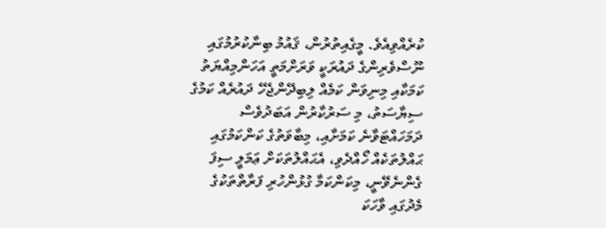ކުރެއްވިއެވެ. މީގެއިތުރުން، ޤައުމު ބިނާކުރުމުގައި ނޫސްވެރިންގެ ދައުރަކީ ވަރަށްމަތީ އަހަންމިއްޔަތު ކަމަކާއި މިނިވަން ކަމެއް ލިބިދޭންޖެހޭ ދައުރެއް ކަމުގެ ސިޔާސަތު، މި ސަރުކާރުން އަބަދުވެސް ދަމަހައްޓަވާނެ ކަމަށާއި، މިބާވަތުގެ ކަންކަމުގައި ޙައްލުތަކެއް ހޯއްދެވި، އެޙައްލުތަކަށް ޢަމަލީ ސިފަ ގެންނެވޭނީ، މިކަންކަމާ ގުޅުންހުރި ފަރާތްތަކުގެ މެދުގައި ވާހަކަ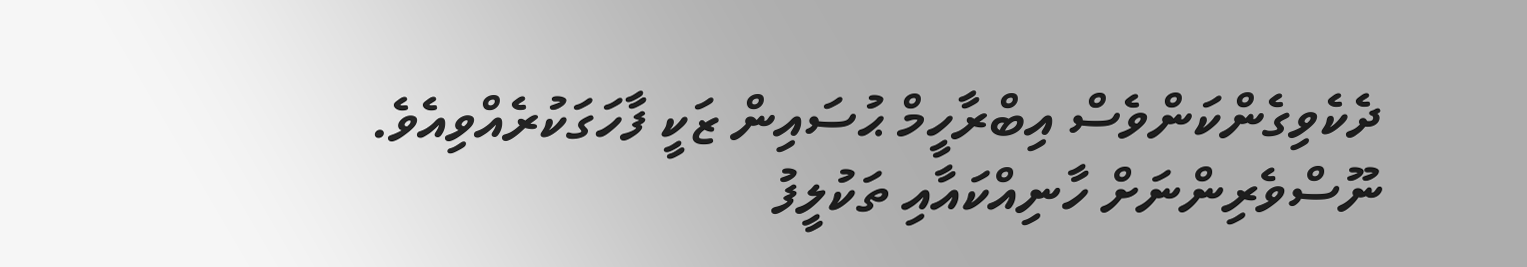ދެކެވިގެންކަންވެސް އިބްރާހީމް ޙުސައިން ޒަކީ ފާހަގަކުރެއްވިއެވެ. ނޫސްވެރިންނަށް ހާނިއްކައާއި ތަކުލީފު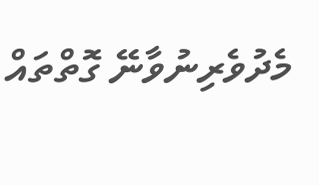މެދުވެރިނުވާނޭ ގޮތްތައް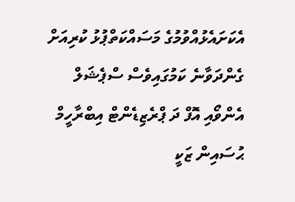އެކަށައެޅުއްވުމުގެ މަސައްކަތްޕުޅު ކުރިއަށް ގެންދަވާނެ ކަމުގައިވެސް ސްޕެޝަލް އެންވޯއި އޮފް ދަ ޕްރެޒިޑެންޓް އިބްރާހީމް ޙުސައިން ޒަކީ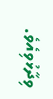ވިދާޅުވިއެވެ.